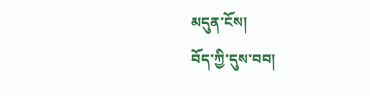མདུན་ངོས།
བོད་ཀྱི་དུས་བབ།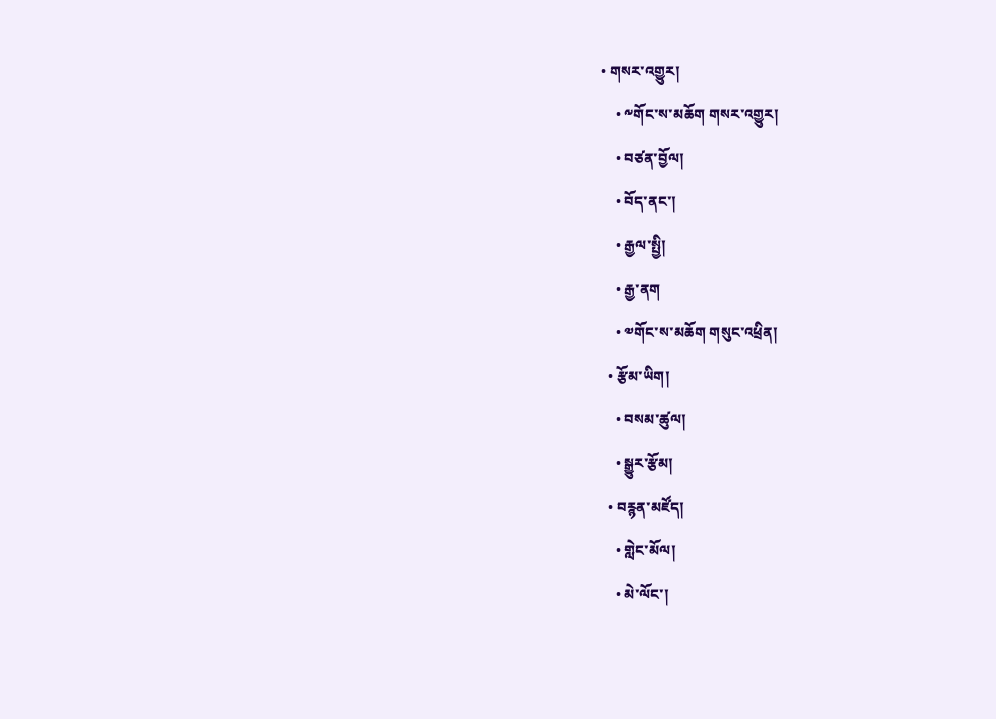• གསར་འགྱུར།
    • ༸གོང་ས་མཆོག གསར་འགྱུར།
    • བཙན་བྱོལ།
    • བོད་ནང་།
    • རྒྱལ་སྤྱི།
    • རྒྱ་ནག
    • ༧གོང་ས་མཆོག གསུང་འཕྲིན།
  • རྩོམ་ཡིག།
    • བསམ་ཚུལ།
    • སྒྱུར་རྩོམ།
  • བརྙན་མཛོད།
    • གླེང་མོལ།
    • མེ་ལོང་།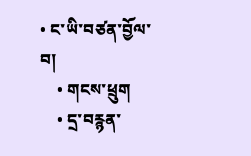• ང་ཡི་བཙན་བྱོལ་བ།
    • གངས་ཕྲུག
    • དྲ་བརྙན་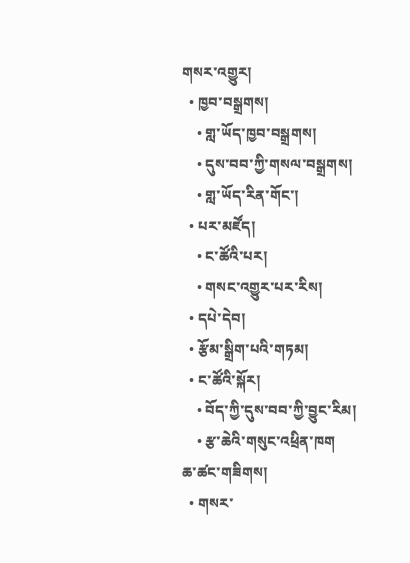གསར་འགྱུར།
  • ཁྱབ་བསྒྲགས།
    • གླ་ཡོད་ཁྱབ་བསྒྲགས།
    • དུས་བབ་ཀྱི་གསལ་བསྒྲགས།
    • གླ་ཡོད་རིན་གོང་།
  • པར་མཛོད།
    • ང་ཚོའི་པར།
    • གསང་འགྱུར་པར་རིས།
  • དཔེ་དེབ།
  • རྩོམ་སྒྲིག་པའི་གཏམ།
  • ང་ཚོའི་སྐོར།
    • བོད་ཀྱི་དུས་བབ་ཀྱི་བྱུང་རིམ།
    • རྩ་ཆེའི་གསུང་འཕྲིན་ཁག
ཆ་ཚང་གཟིགས།
  • གསར་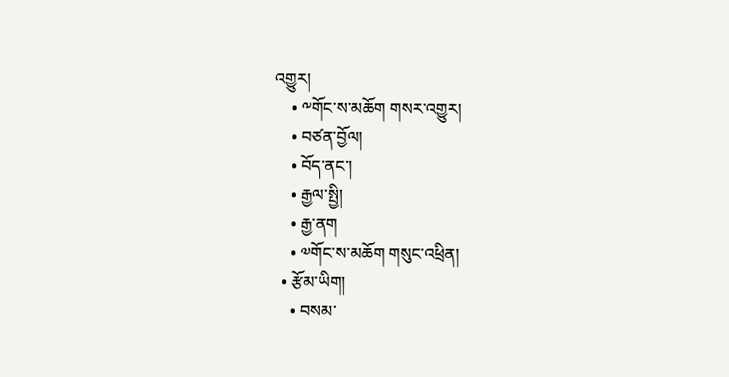འགྱུར།
    • ༸གོང་ས་མཆོག གསར་འགྱུར།
    • བཙན་བྱོལ།
    • བོད་ནང་།
    • རྒྱལ་སྤྱི།
    • རྒྱ་ནག
    • ༧གོང་ས་མཆོག གསུང་འཕྲིན།
  • རྩོམ་ཡིག།
    • བསམ་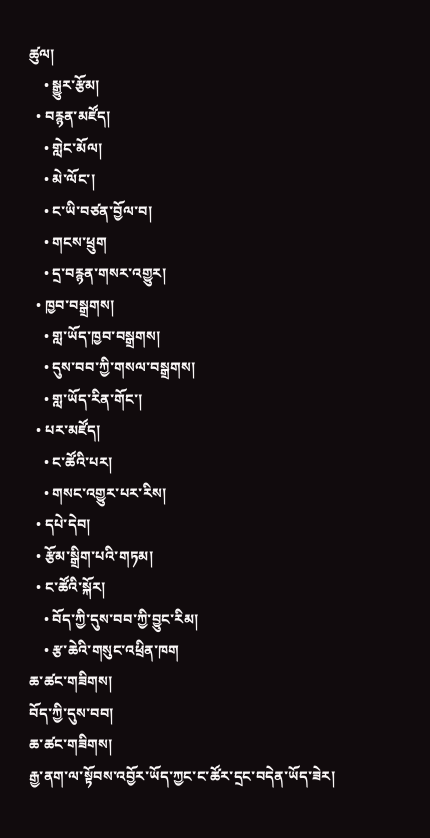ཚུལ།
    • སྒྱུར་རྩོམ།
  • བརྙན་མཛོད།
    • གླེང་མོལ།
    • མེ་ལོང་།
    • ང་ཡི་བཙན་བྱོལ་བ།
    • གངས་ཕྲུག
    • དྲ་བརྙན་གསར་འགྱུར།
  • ཁྱབ་བསྒྲགས།
    • གླ་ཡོད་ཁྱབ་བསྒྲགས།
    • དུས་བབ་ཀྱི་གསལ་བསྒྲགས།
    • གླ་ཡོད་རིན་གོང་།
  • པར་མཛོད།
    • ང་ཚོའི་པར།
    • གསང་འགྱུར་པར་རིས།
  • དཔེ་དེབ།
  • རྩོམ་སྒྲིག་པའི་གཏམ།
  • ང་ཚོའི་སྐོར།
    • བོད་ཀྱི་དུས་བབ་ཀྱི་བྱུང་རིམ།
    • རྩ་ཆེའི་གསུང་འཕྲིན་ཁག
ཆ་ཚང་གཟིགས།
བོད་ཀྱི་དུས་བབ།
ཆ་ཚང་གཟིགས།
རྒྱ་ནག་ལ་སྟོབས་འབྱོར་ཡོད་ཀྱང་ང་ཚོར་དྲང་བདེན་ཡོད་ཟེར།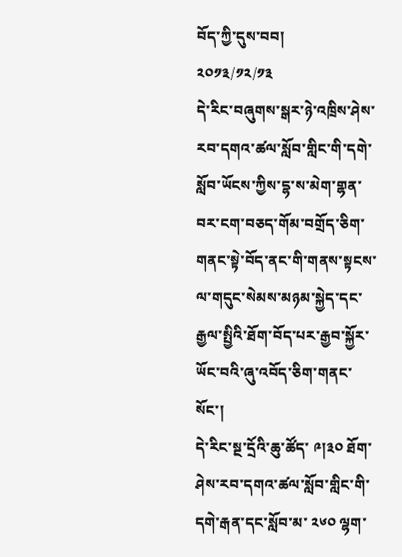བོད་ཀྱི་དུས་བབ།
༢༠༡༣/༡༢/༡༣
དེ་རིང་བཞུགས་སྒར་ཉེ་འཁྲིས་ཤེས་རབ་དགའ་ཚལ་སློབ་གླིང་གི་དགེ་སློབ་ཡོངས་ཀྱིས་དྷ་ས་མེག་གྷན་བར་ངག་བཅད་གོམ་བགྲོད་ཅིག་གནང་སྟེ་བོད་ནང་གི་གནས་སྟངས་ལ་གདུང་སེམས་མཉམ་སྐྱེད་དང་རྒྱལ་སྤྱིའི་ཐོག་བོད་པར་རྒྱབ་སྐྱོར་ཡོང་བའི་ཞུ་འབོད་ཅིག་གནང་སོང་།
དེ་རིང་སྔ་དྲོའི་ཆུ་ཚོད་ ༩།༣༠ ཐོག་ཤེས་རབ་དགའ་ཚལ་སློབ་གླིང་གི་དགེ་རྒན་དང་སློབ་མ་ ༢༦༠ ལྷག་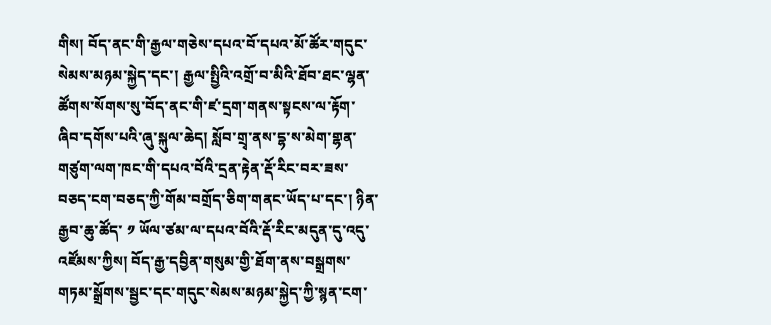གིས། བོད་ནང་གི་རྒྱལ་གཅེས་དཔའ་བོ་དཔའ་མོ་ཚོར་གདུང་སེམས་མཉམ་སྐྱེད་དང་། རྒྱལ་སྤྱིའི་འགྲོ་བ་མིའི་ཐོབ་ཐང་ལྷན་ཚོགས་སོགས་སུ་བོད་ནང་གི་ཛ་དྲག་གནས་སྟངས་ལ་རྟོག་ཞིབ་དགོས་པའི་ཞུ་སྐུལ་ཆེད། སློབ་གྲྭ་ནས་དྷ་ས་མེག་གྷན་གཙུག་ལག་ཁང་གི་དཔའ་བོའི་དྲན་རྟེན་རྡོ་རིང་བར་ཟས་བཅད་ངག་བཅད་ཀྱི་གོམ་བགྲོད་ཅིག་གནང་ཡོད་པ་དང་། ཉིན་རྒྱབ་ཆུ་ཚོད་ ༡ ཡོལ་ཙམ་ལ་དཔའ་བོའི་རྡོ་རིང་མདུན་དུ་འདུ་འཛོམས་ཀྱིས། བོད་རྒྱ་དབྱིན་གསུམ་གྱི་ཐོག་ནས་བསྒྲགས་གཏམ་སྒྲོགས་སྦྱང་དང་གདུང་སེམས་མཉམ་སྐྱེད་ཀྱི་སྙན་ངག་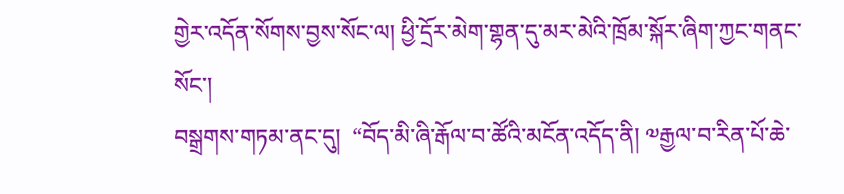གྱེར་འདོན་སོགས་བྱས་སོང་ལ། ཕྱི་དྲོར་མེག་གྷན་དུ་མར་མེའི་ཁྲོམ་སྐོར་ཞིག་ཀྱང་གནང་སོང་།
བསྒྲགས་གཏམ་ནང་དུ།  “བོད་མི་ཞི་རྒོལ་བ་ཚོའི་མངོན་འདོད་ནི། ༧རྒྱལ་བ་རིན་པོ་ཆེ་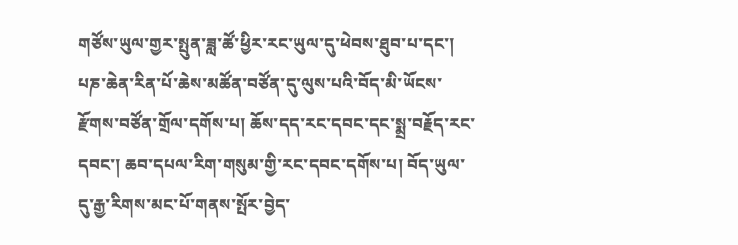གཙོས་ཡུལ་གྱར་སྤུན་ཟླ་ཚོ་ཕྱིར་རང་ཡུལ་དུ་ཕེབས་ཐུབ་པ་དང་། པཎ་ཆེན་རིན་པོ་ཆེས་མཚོན་བཙོན་དུ་ལུས་པའི་བོད་མི་ཡོངས་རྫོགས་བཙོན་གྲོལ་དགོས་པ། ཆོས་དད་རང་དབང་དང་སྨྲ་བརྗོད་རང་དབང་། ཆབ་དཔལ་རིག་གསུམ་གྱི་རང་དབང་དགོས་པ། བོད་ཡུལ་དུ་རྒྱ་རིགས་མང་པོ་གནས་སྤོར་བྱེད་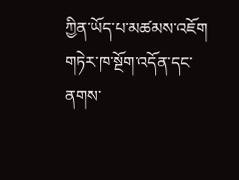ཀྱིན་ཡོད་པ་མཚམས་འཇོག གཏེར་ཁ་སྔོག་འདོན་དང་ནགས་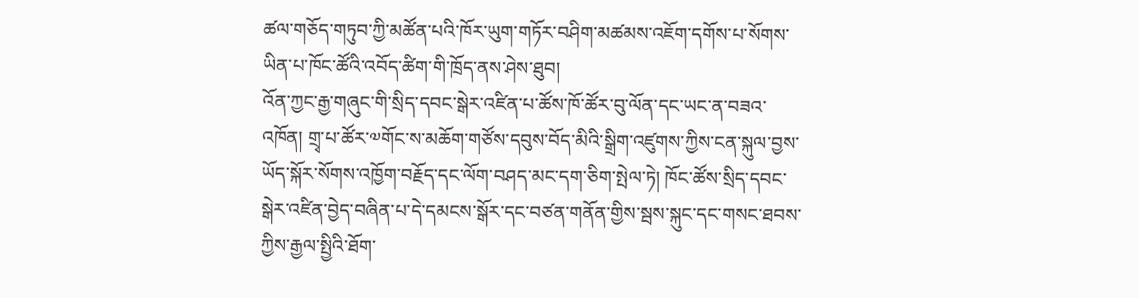ཚལ་གཅོད་གཏུབ་ཀྱི་མཚོན་པའི་ཁོར་ཡུག་གཏོར་བཤིག་མཚམས་འཇོག་དགོས་པ་སོགས་ཡིན་པ་ཁོང་ཚོའི་འབོད་ཚིག་གི་ཁྲོད་ནས་ཤེས་ཐུབ།
འོན་ཀྱང་རྒྱ་གཞུང་གི་སྲིད་དབང་སྒེར་འཛིན་པ་ཚོས་ཁོ་ཚོར་བུ་ལོན་དང་ཡང་ན་བཟའ་འཁོན། གྲྭ་པ་ཚོར་༧གོང་ས་མཆོག་གཙོས་དབུས་བོད་མིའི་སྒྲིག་འཛུགས་ཀྱིས་ངན་སྐུལ་བྱས་ཡོད་སྐོར་སོགས་འཁྱོག་བརྗོད་དང་ལོག་བཤད་མང་དག་ཅིག་སྤེལ་ཏེ། ཁོང་ཚོས་སྲིད་དབང་སྒེར་འཛིན་བྱེད་བཞིན་པ་དེ་དམངས་སྒོར་དང་བཙན་གནོན་གྱིས་སྦས་སྐུང་དང་གསང་ཐབས་ཀྱིས་རྒྱལ་སྤྱིའི་ཐོག་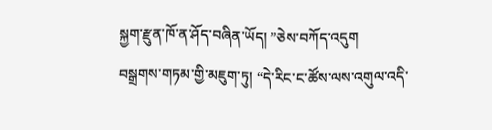སྐྱག་རྫུན་ཁོ་ན་ཤོད་བཞིན་ཡོད། ”ཅེས་བཀོད་འདུག
བསྒྲགས་གཏམ་གྱི་མཇུག་ཏུ། “དེ་རིང་ང་ཚོས་ལས་འགུལ་འདི་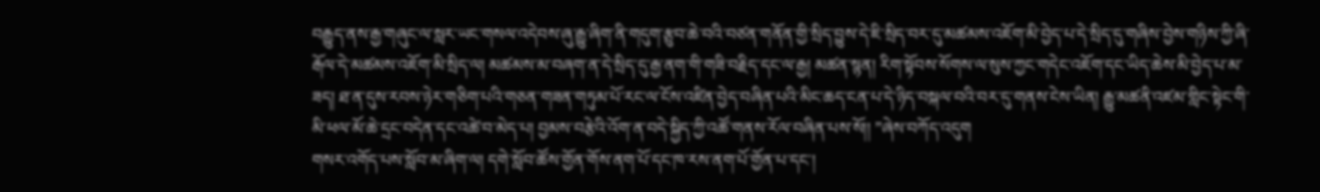བརྒྱུད་ནས་རྒྱ་གཞུང་ལ་སླར་ཡང་གསལ་འདེབས་ཞུ་རྒྱུ་ཞིག་ནི་གདུག་རྩུབ་ཆེ་བའི་བཙན་གནོན་གྱི་སྲིད་བྱུས་དེ་ཇི་སྲིད་བར་དུ་མཚམས་འཇོག་མི་བྱེད་པ་དེ་སྲིད་དུ་གཞིས་བྱེས་གཉིས་ཀྱི་ཞི་རྒོལ་དེ་མཚམས་འཇོག་མི་སྲིད་ལ། མཚམས་མ་བཞག་ན་དེ་སྲིད་དུ་རྒྱ་ནག་གི་གཟི་བརྗིད་དང་ལ་རྒྱ། མཚན་སྙན། རིག་སྟོབས་སོགས་ལ་སུས་ཀྱང་གདེང་འཇོག་དང་ཡིད་ཆེས་མི་བྱེད་པ་མ་ཟད། ཐ་ན་དུས་རབས་ཉེར་གཅིག་པའི་གཅན་གཟན་གཏུམ་པོ་རང་ལ་ངོས་འཛིན་བྱེད་བཞིན་པའི་མིང་ཆད་ངན་པ་དེ་ཉིད་བསྐལ་བའི་བར་དུ་གནས་ངེས་ཡིན། རྒྱུ་མཚནི་འཛམ་གླིང་སྟེང་གི་མི་ཕལ་མོ་ཆེ་དྲང་བདེན་དང་འཚེ་བ་མེད་པ། བྱམས་བརྩེའི་འོག་ན་བདེ་སྐྱིད་ཀྱི་འཚོ་གནས་རོལ་བཞིན་པས་སོ།། ”ཞེས་བཀོད་འདུག
གསར་འགོད་པས་སློབ་མ་ཞིག་ལ། དགེ་སློབ་ཚོས་གྱོན་གོས་ནག་པོ་དང་ཁ་རས་ནག་པོ་གྱོན་པ་དང་།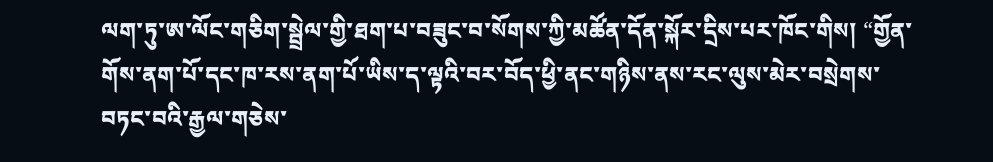ལག་ཏུ་ཨ་ལོང་གཅིག་སྦྲེལ་གྱི་ཐག་པ་བཟུང་བ་སོགས་ཀྱི་མཚོན་དོན་སྐོར་དྲིས་པར་ཁོང་གིས། “གྱོན་གོས་ནག་པོ་དང་ཁ་རས་ནག་པོ་ཡིས་ད་ལྟའི་བར་བོད་ཕྱི་ནང་གཉིས་ནས་རང་ལུས་མེར་བསྲེགས་བཏང་བའི་རྒྱལ་གཅེས་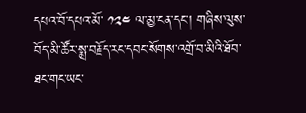དཔའ་བོ་དཔའ་མོ་ ༡༢༤ ལ་མྱ་ངན་དང་། གཞིས་ལུས་བོད་མི་ཚོར་སྨྲ་བརྗོད་རང་དབང་སོགས་འགྲོ་བ་མིའི་ཐོབ་ཐང་གང་ཡང་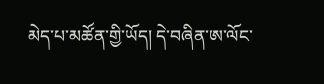མེད་པ་མཚོན་གྱི་ཡོད། དེ་བཞིན་ཨ་ལོང་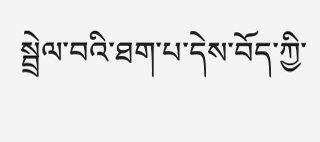སྦྲེལ་བའི་ཐག་པ་དེས་བོད་ཀྱི་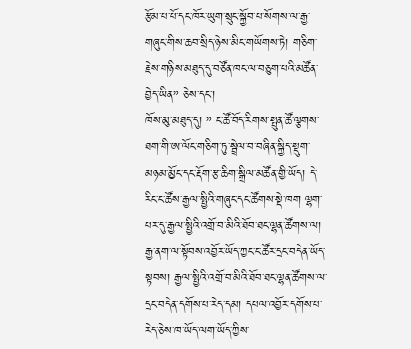རྩོམ་པ་པོ་དང་ཁོར་ཡུག་སྲུང་སྐྱོབ་པ་སོགས་ལ་རྒྱ་གཞུང་གིས་ཆབ་སྲིད་ཉེས་མིང་གཡོགས་ཏེ། གཅིག་རྗེས་གཉིས་མཐུད་དུ་བཙོན་ཁང་ལ་བཅུག་པའི་མཚོན་བྱེད་ཡིན” ཅེས་དང་།
ཁོས་མུ་མཐུད་དུ། ” ང་ཚོ་བོད་རིགས་སྤུན་ཚོ་ལྕགས་ཐག་གི་ཨ་ལོང་གཅིག་ཏུ་སྦྲེལ་བ་བཞིན་སྐྱིད་སྡུག་མཉམ་མྱོང་དང་རྡོག་རྩ་ཆིག་སྒྲིལ་མཚོན་གྱི་ཡོད། དེ་རིང་ང་ཚོས་རྒྱལ་སྤྱིའི་གཞུང་དང་ཚོགས་སྡེ་ཁག ལྷག་པར་དུ་རྒྱལ་སྤྱིའི་འགྲོ་བ་མིའི་ཐོབ་ཐང་ལྷན་ཚོགས་ལ། རྒྱ་ནག་ལ་སྟོབས་འབྱོར་ཡོད་ཀྱང་ང་ཚོར་དྲང་བདེན་ཡོད་སྟབས། རྒྱལ་སྤྱིའི་འགྲོ་བ་མིའི་ཐོབ་ཐང་ལྷན་ཚོགས་ལ་དྲང་བདེན་དགོས་པ་རེད་དམ། དཔལ་འབྱོར་དགོས་པ་རེད་ཅེས་ཁ་ཡོད་ལག་ཡོད་ཀྱིས་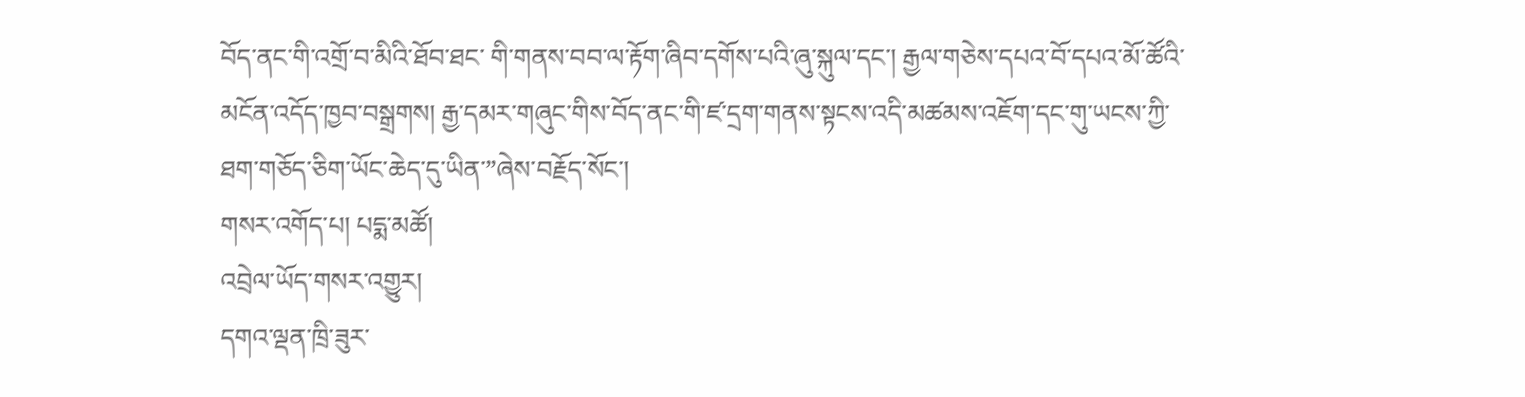བོད་ནང་གི་འགྲོ་བ་མིའི་ཐོབ་ཐང་ གི་གནས་བབ་ལ་རྟོག་ཞིབ་དགོས་པའི་ཞུ་སྐུལ་དང་། རྒྱལ་གཅེས་དཔའ་བོ་དཔའ་མོ་ཚོའི་མངོན་འདོད་ཁྱབ་བསྒྲགས། རྒྱ་དམར་གཞུང་གིས་བོད་ནང་གི་ཛ་དྲག་གནས་སྟངས་འདི་མཚམས་འཇོག་དང་གུ་ཡངས་ཀྱི་ཐག་གཅོད་ཅིག་ཡོང་ཆེད་དུ་ཡིན་”ཞེས་བརྗོད་སོང་།
གསར་འགོད་པ། པདྨ་མཚོ།
འབྲེལ་ཡོད་གསར་འགྱུར།
དགའ་ལྡན་ཁྲི་ཟུར་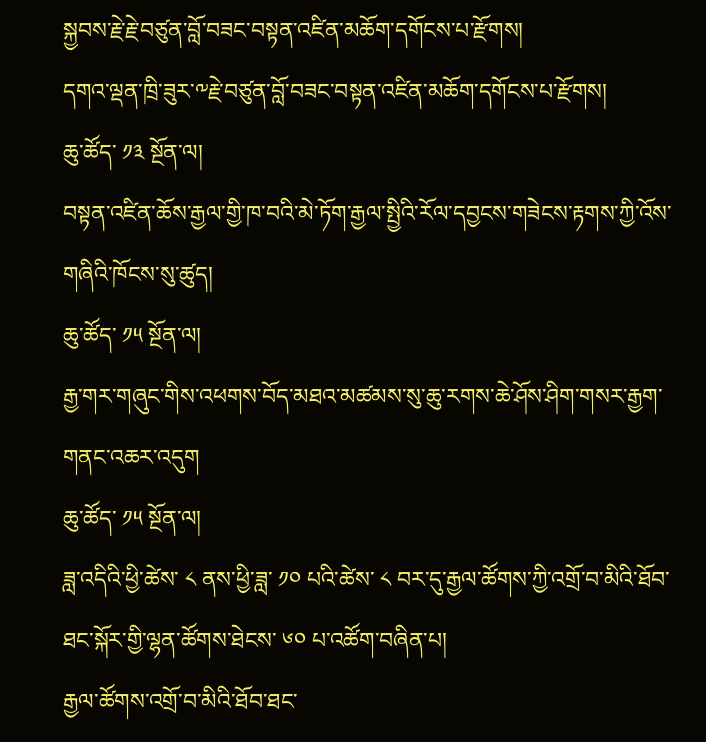སྐྱབས་རྗེ་རྗེ་བཙུན་བློ་བཟང་བསྟན་འཛིན་མཆོག་དགོངས་པ་རྫོགས།
དགའ་ལྡན་ཁྲི་ཟུར་༸རྗེ་བཙུན་བློ་བཟང་བསྟན་འཛིན་མཆོག་དགོངས་པ་རྫོགས།
ཆུ་ཚོད་ ༡༣ སྔོན་ལ།
བསྟན་འཛིན་ཆོས་རྒྱལ་གྱི་ཁ་བའི་མེ་ཏོག་རྒྱལ་སྤྱིའི་རོལ་དབྱངས་གཟེངས་རྟགས་ཀྱི་འོས་གཞིའི་ཁོངས་སུ་ཚུད།
ཆུ་ཚོད་ ༡༥ སྔོན་ལ།
རྒྱ་གར་གཞུང་གིས་འཕགས་བོད་མཐའ་མཚམས་སུ་ཆུ་རགས་ཆེ་ཤོས་ཤིག་གསར་རྒྱག་གནང་འཆར་འདུག
ཆུ་ཚོད་ ༡༥ སྔོན་ལ།
ཟླ་འདིའི་ཕྱི་ཚེས་ ༨ ནས་ཕྱི་ཟླ་ ༡༠ པའི་ཚེས་ ༨ བར་དུ་རྒྱལ་ཚོགས་ཀྱི་འགྲོ་བ་མིའི་ཐོབ་ཐང་སྐོར་གྱི་ལྷན་ཚོགས་ཐེངས་ ༦༠ པ་འཚོག་བཞིན་པ།
རྒྱལ་ཚོགས་འགྲོ་བ་མིའི་ཐོབ་ཐང་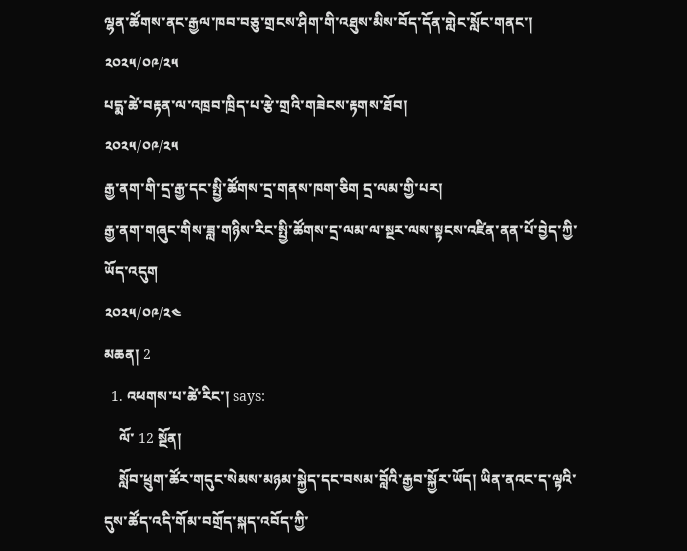ལྷན་ཚོགས་ནང་རྒྱལ་ཁབ་བཅུ་གྲངས་ཤིག་གི་འཐུས་མིས་བོད་དོན་གླེང་སློང་གནང་།
༢༠༢༥/༠༩/༢༥
པདྨ་ཚེ་བརྟན་ལ་འཁྲབ་ཁྲིད་པ་རྩེ་གྲའི་གཟེངས་རྟགས་ཐོབ།
༢༠༢༥/༠༩/༢༥
རྒྱ་ནག་གི་དྲ་རྒྱ་དང་སྤྱི་ཚོགས་དྲ་གནས་ཁག་ཅིག དྲ་ལམ་གྱི་པར།
རྒྱ་ནག་གཞུང་གིས་ཟླ་གཉིས་རིང་སྤྱི་ཚོགས་དྲ་ལམ་ལ་སྔར་ལས་སྟངས་འཛིན་ནན་པོ་བྱེད་ཀྱི་ཡོད་འདུག
༢༠༢༥/༠༩/༢༤
མཆན། 2
  1. འཕགས་པ་ཚེ་རིང་། says:
    ལོ་ 12 སྔོན།
    སློབ་ཕྲུག་ཚོར་གདུང་སེམས་མཉམ་སྐྱེད་དང་བསམ་བློའི་རྒྱབ་སྐྱོར་ཡོད། ཡིན་ནའང་ད་ལྟའི་དུས་ཚོད་འདི་གོམ་བགྲོད་སྐད་འབོད་ཀྱི་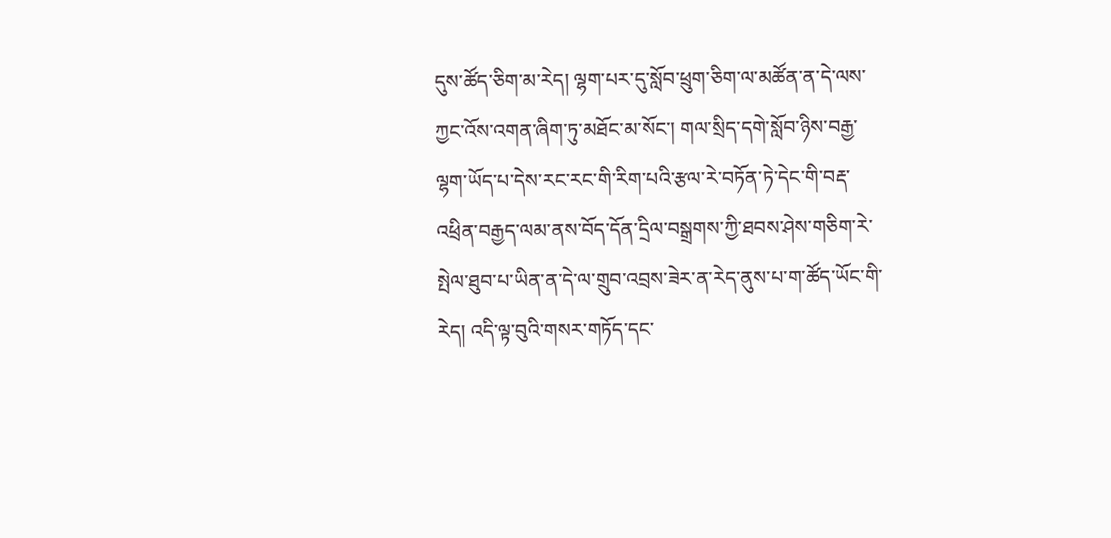དུས་ཚོད་ཅིག་མ་རེད། ལྷག་པར་དུ་སློབ་ཕྲུག་ཅིག་ལ་མཚོན་ན་དེ་ལས་ཀྱང་འོས་འགན་ཞིག་ཏུ་མཐོང་མ་སོང་། གལ་སྲིད་དགེ་སློབ་ཉིས་བརྒྱ་ལྷག་ཡོད་པ་དེས་རང་རང་གི་རིག་པའི་རྩལ་རེ་བཏོན་ཏེ་དེང་གི་བརྡ་འཕྲིན་བརྒྱད་ལམ་ནས་བོད་དོན་དྲིལ་བསྒྲགས་ཀྱི་ཐབས་ཤེས་གཅིག་རེ་སྤེལ་ཐུབ་པ་ཡིན་ན་དེ་ལ་གྲུབ་འབྲས་ཟེར་ན་རེད་ནུས་པ་ག་ཚོད་ཡོང་གི་རེད། འདི་ལྟ་བུའི་གསར་གཏོད་དང་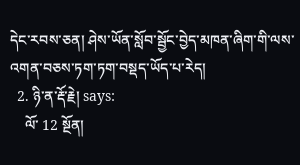དེང་རབས་ཅན། ཤེས་ཡོན་སློབ་སྦྱོང་བྱེད་མཁན་ཞིག་གི་ལས་འགན་བཅས་ཏག་ཏག་བསྡད་ཡོད་པ་རེད།
  2. ཉི་ན་རྡོ་རྗེ། says:
    ལོ་ 12 སྔོན།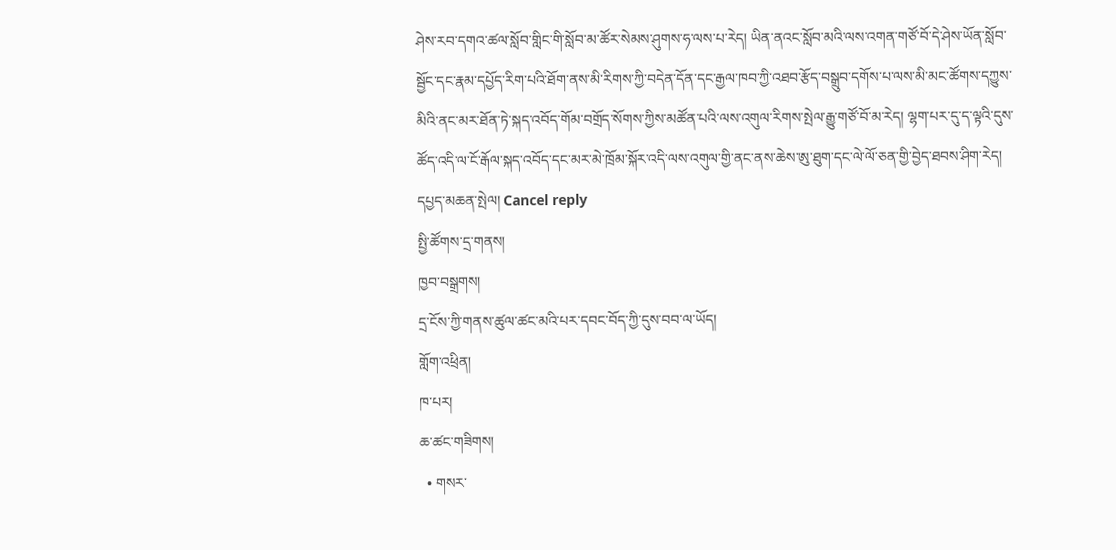ཤེས་རབ་དགའ་ཚལ་སློབ་གླིང་གི་སློབ་མ་ཚོར་སེམས་ཤུགས་ཧ་ལས་པ་རེད། ཡིན་ནའང་སློབ་མའི་ལས་འགན་གཙོ་བོ་དེ་ཤེས་ཡོན་སློབ་སྦྱོང་དང་རྣམ་དཔྱོད་རིག་པའི་ཐོག་ནས་མི་རིགས་ཀྱི་བདེན་དོན་དང་རྒྱལ་ཁབ་ཀྱི་འཐབ་རྩོད་བསྒྲུབ་དགོས་པ་ལས་མི་མང་ཚོགས་དཀྱུས་མིའི་ནང་མར་ཐོན་ཏེ་སྐད་འབོད་གོམ་བགྲོད་སོགས་ཀྱིས་མཚོན་པའི་ལས་འགུལ་རིགས་སྤེལ་རྒྱུ་གཙོ་བོ་མ་རེད། ལྷག་པར་དུ་ད་ལྟའི་དུས་ཚོད་འདི་ལ་ངོ་རྒོལ་སྐད་འབོད་དང་མར་མེ་ཁྲོམ་སྐོར་འདི་ལས་འགུལ་གྱི་ནང་ནས་ཆེས་ཨུ་ཐུག་དང་ལེ་ལོ་ཅན་གྱི་བྱེད་ཐབས་ཤིག་རེད།
དཔྱད་མཆན་སྤེལ། Cancel reply
སྤྱི་ཚོགས་དྲ་གནས།
ཁྱབ་བསྒྲགས།
དྲ་ངོས་ཀྱི་གནས་ཚུལ་ཚང་མའི་པར་དབང་བོད་ཀྱི་དུས་བབ་ལ་ཡོད།
གློག་འཕྲིན།
ཁ་པར།
ཆ་ཚང་གཟིགས།
  • གསར་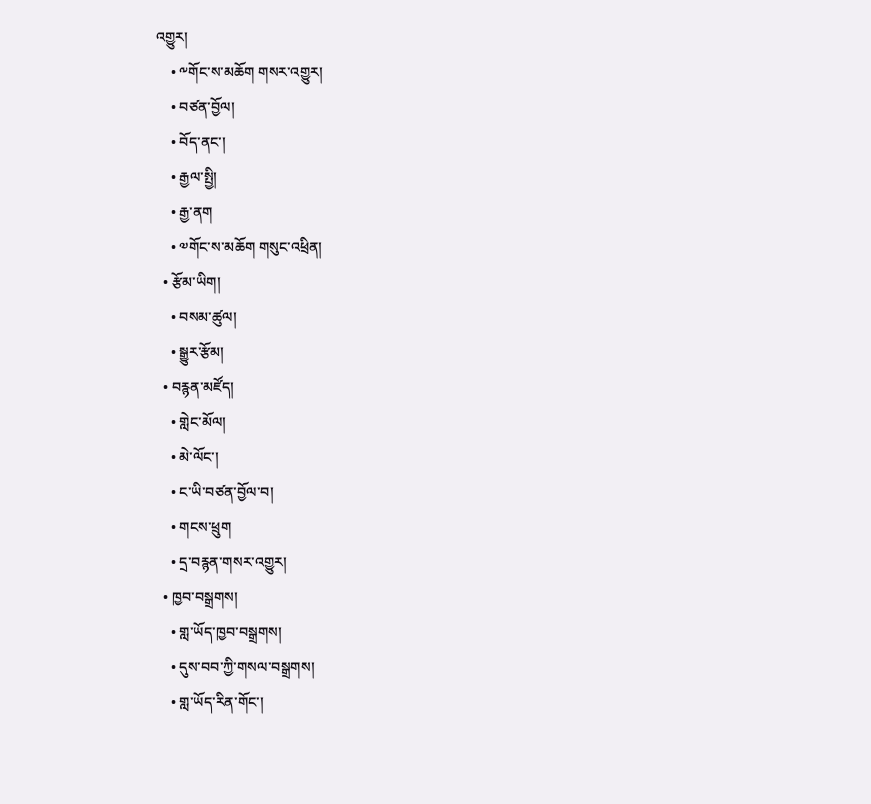འགྱུར།
    • ༸གོང་ས་མཆོག གསར་འགྱུར།
    • བཙན་བྱོལ།
    • བོད་ནང་།
    • རྒྱལ་སྤྱི།
    • རྒྱ་ནག
    • ༧གོང་ས་མཆོག གསུང་འཕྲིན།
  • རྩོམ་ཡིག།
    • བསམ་ཚུལ།
    • སྒྱུར་རྩོམ།
  • བརྙན་མཛོད།
    • གླེང་མོལ།
    • མེ་ལོང་།
    • ང་ཡི་བཙན་བྱོལ་བ།
    • གངས་ཕྲུག
    • དྲ་བརྙན་གསར་འགྱུར།
  • ཁྱབ་བསྒྲགས།
    • གླ་ཡོད་ཁྱབ་བསྒྲགས།
    • དུས་བབ་ཀྱི་གསལ་བསྒྲགས།
    • གླ་ཡོད་རིན་གོང་།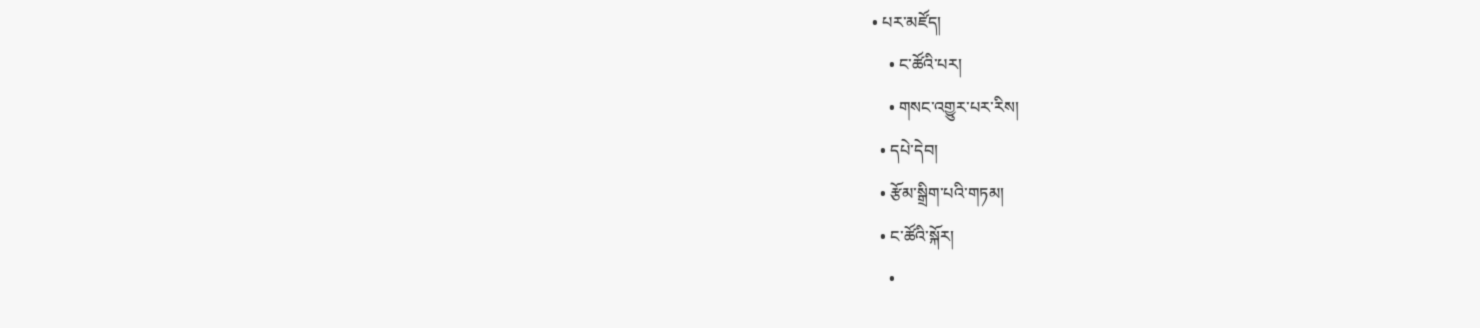• པར་མཛོད།
    • ང་ཚོའི་པར།
    • གསང་འགྱུར་པར་རིས།
  • དཔེ་དེབ།
  • རྩོམ་སྒྲིག་པའི་གཏམ།
  • ང་ཚོའི་སྐོར།
    •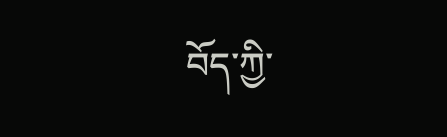བོད་ཀྱི་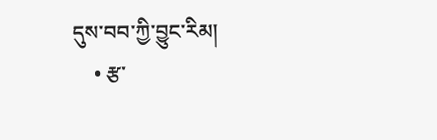དུས་བབ་ཀྱི་བྱུང་རིམ།
    • རྩ་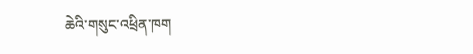ཆེའི་གསུང་འཕྲིན་ཁག